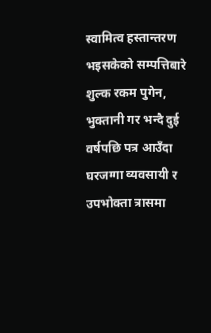स्वामित्व हस्तान्तरण भइसकेको सम्पत्तिबारे शुल्क रकम पुगेन, भुक्तानी गर भन्दै दुई वर्षपछि पत्र आउँदा घरजग्गा व्यवसायी र उपभोक्ता त्रासमा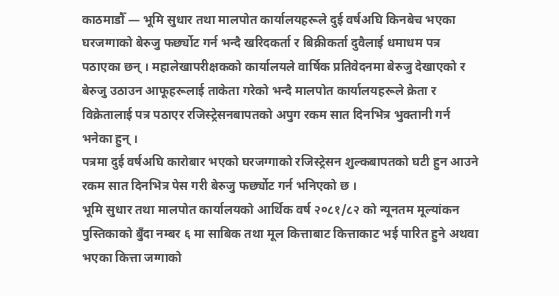काठमाडौँ — भूमि सुधार तथा मालपोत कार्यालयहरूले दुई वर्षअघि किनबेच भएका घरजग्गाको बेरुजु फर्छ्योट गर्न भन्दै खरिदकर्ता र बिक्रीकर्ता दुवैलाई धमाधम पत्र पठाएका छन् । महालेखापरीक्षकको कार्यालयले वार्षिक प्रतिवेदनमा बेरुजु देखाएको र बेरुजु उठाउन आफूहरूलाई ताकेता गरेको भन्दै मालपोत कार्यालयहरूले क्रेता र विक्रेतालाई पत्र पठाएर रजिस्ट्रेसनबापतको अपुग रकम सात दिनभित्र भुक्तानी गर्न भनेका हुन् ।
पत्रमा दुई वर्षअघि कारोबार भएको घरजग्गाको रजिस्ट्रेसन शुल्कबापतको घटी हुन आउने रकम सात दिनभित्र पेस गरी बेरुजु फर्छ्योट गर्न भनिएको छ ।
भूमि सुधार तथा मालपोत कार्यालयको आर्थिक वर्ष २०८१/८२ को न्यूनतम मूल्यांकन पुस्तिकाको बुँदा नम्बर ६ मा साबिक तथा मूल कित्ताबाट कित्ताकाट भई पारित हुने अथवा भएका कित्ता जग्गाको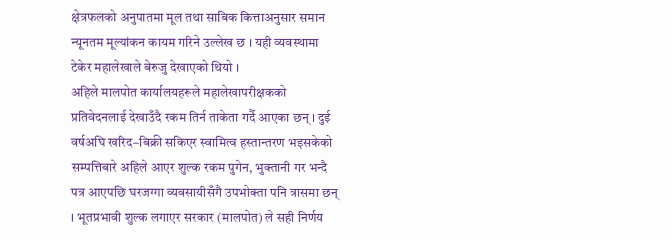क्षेत्रफलको अनुपातमा मूल तथा साबिक कित्ताअनुसार समान न्यूनतम मूल्यांकन कायम गरिने उल्लेख छ । यही व्यवस्थामा टेकेर महालेखाले बेरुजु देखाएको थियो ।
अहिले मालपोत कार्यालयहरूले महालेखापरीक्षकको प्रतिवेदनलाई देखाउँदै रकम तिर्न ताकेता गर्दै आएका छन् । दुई वर्षअघि खरिद–बिक्री सकिएर स्वामित्व हस्तान्तरण भइसकेको सम्पत्तिबारे अहिले आएर शुल्क रकम पुगेन, भुक्तानी गर भन्दै पत्र आएपछि घरजग्गा व्यवसायीसँगै उपभोक्ता पनि त्रासमा छन् । भूतप्रभावी शुल्क लगाएर सरकार (मालपोत) ले सही निर्णय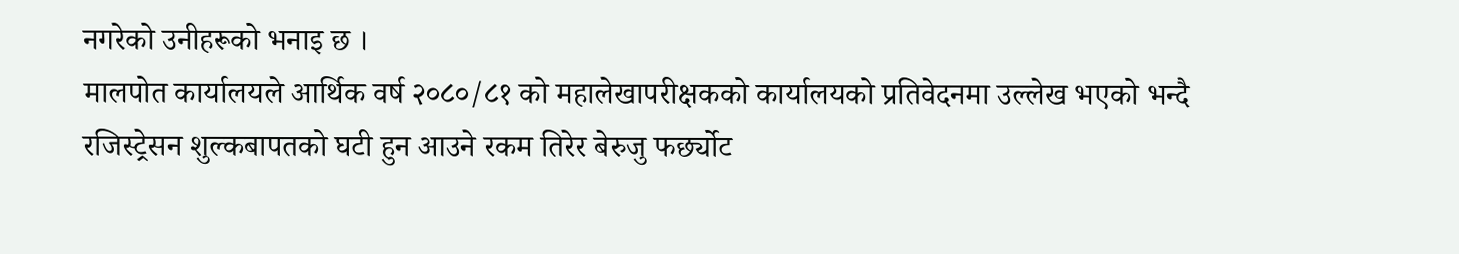नगरेको उनीहरूको भनाइ छ ।
मालपोत कार्यालयले आर्थिक वर्ष २०८०/८१ को महालेखापरीक्षकको कार्यालयको प्रतिवेदनमा उल्लेख भएको भन्दै रजिस्ट्रेसन शुल्कबापतको घटी हुन आउने रकम तिरेर बेरुजु फर्छ्योट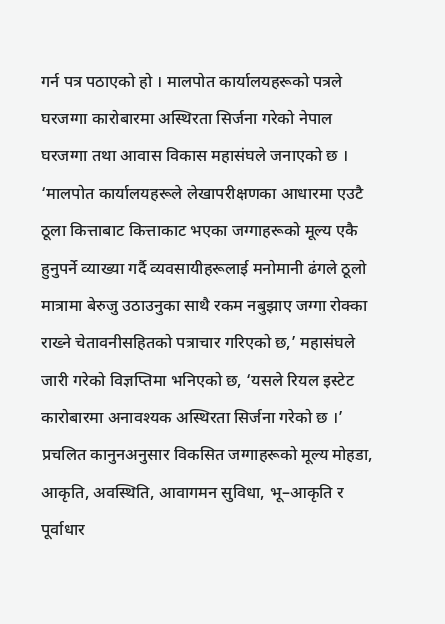गर्न पत्र पठाएको हो । मालपोत कार्यालयहरूको पत्रले घरजग्गा कारोबारमा अस्थिरता सिर्जना गरेको नेपाल घरजग्गा तथा आवास विकास महासंघले जनाएको छ ।
‘मालपोत कार्यालयहरूले लेखापरीक्षणका आधारमा एउटै ठूला कित्ताबाट कित्ताकाट भएका जग्गाहरूको मूल्य एकै हुनुपर्ने व्याख्या गर्दै व्यवसायीहरूलाई मनोमानी ढंगले ठूलो मात्रामा बेरुजु उठाउनुका साथै रकम नबुझाए जग्गा रोक्का राख्ने चेतावनीसहितको पत्राचार गरिएको छ,’ महासंघले जारी गरेको विज्ञप्तिमा भनिएको छ, ‘यसले रियल इस्टेट कारोबारमा अनावश्यक अस्थिरता सिर्जना गरेको छ ।’
प्रचलित कानुनअनुसार विकसित जग्गाहरूको मूल्य मोहडा, आकृति, अवस्थिति, आवागमन सुविधा, भू–आकृति र पूर्वाधार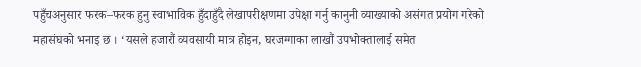पहुँचअनुसार फरक–फरक हुनु स्वाभाविक हुँदाहुँदै लेखापरीक्षणमा उपेक्षा गर्नु कानुनी व्याख्याको असंगत प्रयोग गरेको महासंघको भनाइ छ । ‘यसले हजारौं व्यवसायी मात्र होइन, घरजग्गाका लाखौं उपभोक्तालाई समेत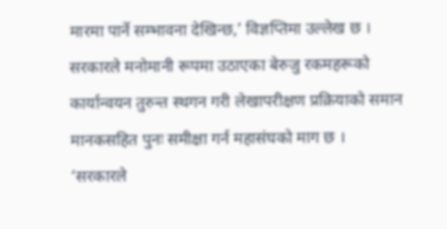मारमा पार्ने सम्भावना देखिन्छ,’ विज्ञप्तिमा उल्लेख छ । सरकारले मनोमानी रूपमा उठाएका बेरुजु रकमहरूको कार्यान्वयन तुरुन्त स्थगन गरी लेखापरीक्षण प्रक्रियाको समान मानकसहित पुनः समीक्षा गर्न महासंघको माग छ ।
‘सरकारले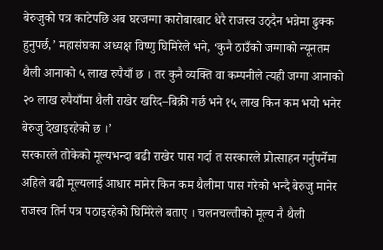बेरुजुको पत्र काटेपछि अब घरजग्गा कारोबारबाट धेरै राजस्व उठ्दैन भन्नेमा ढुक्क हुनुपर्छ,’ महासंघका अध्यक्ष विष्णु घिमिरेले भने, ‘कुनै ठाउँको जग्गाको न्यूनतम थैली आनाको ५ लाख रुपैयाँ छ । तर कुनै व्यक्ति वा कम्पनीले त्यही जग्गा आनाको २० लाख रुपैयाँमा थैली राखेर खरिद–बिक्री गर्छ भने १५ लाख किन कम भयो भनेर बेरुजु देखाइरहेको छ ।’
सरकारले तोकेको मूल्यभन्दा बढी राखेर पास गर्दा त सरकारले प्रोत्साहन गर्नुपर्नेमा अहिले बढी मूल्यलाई आधार मानेर किन कम थैलीमा पास गरेको भन्दै बेरुजु मानेर राजस्व तिर्न पत्र पठाइरहेको घिमिरेले बताए । चलनचल्तीको मूल्य नै थैली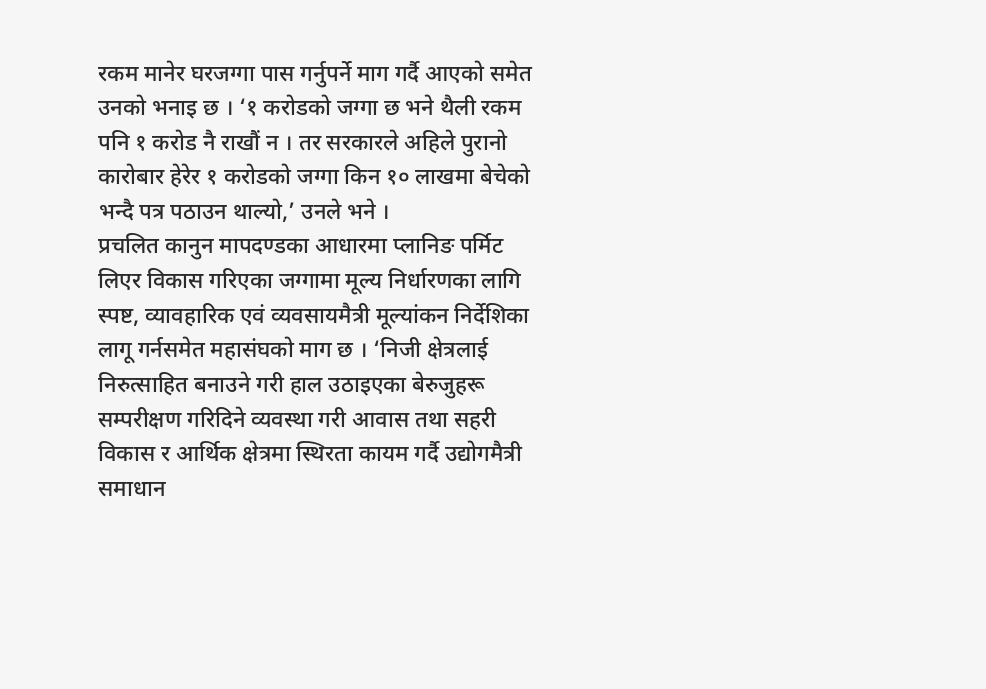रकम मानेर घरजग्गा पास गर्नुपर्ने माग गर्दै आएको समेत उनको भनाइ छ । ‘१ करोडको जग्गा छ भने थैली रकम पनि १ करोड नै राखौं न । तर सरकारले अहिले पुरानो कारोबार हेरेर १ करोडको जग्गा किन १० लाखमा बेचेको भन्दै पत्र पठाउन थाल्यो,’ उनले भने ।
प्रचलित कानुन मापदण्डका आधारमा प्लानिङ पर्मिट लिएर विकास गरिएका जग्गामा मूल्य निर्धारणका लागि स्पष्ट, व्यावहारिक एवं व्यवसायमैत्री मूल्यांकन निर्देशिका लागू गर्नसमेत महासंघको माग छ । ‘निजी क्षेत्रलाई निरुत्साहित बनाउने गरी हाल उठाइएका बेरुजुहरू सम्परीक्षण गरिदिने व्यवस्था गरी आवास तथा सहरी विकास र आर्थिक क्षेत्रमा स्थिरता कायम गर्दै उद्योगमैत्री समाधान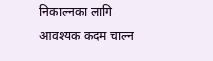निकाल्नका लागि आवश्यक कदम चाल्न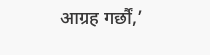आग्रह गर्छौं,’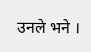उनले भने ।